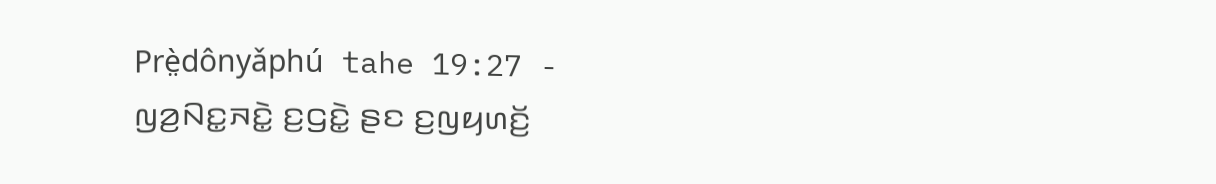Prè̤dônyǎphú tahe 19:27 - ꤜꤤ꤬ꤡꤢ꤭ꤏꤢꤧ꤭ ꤢ꤬ꤞꤢꤧ꤭ ꤔꤢ ꤢ꤬ꤜꤟꤛꤢꤩ꤬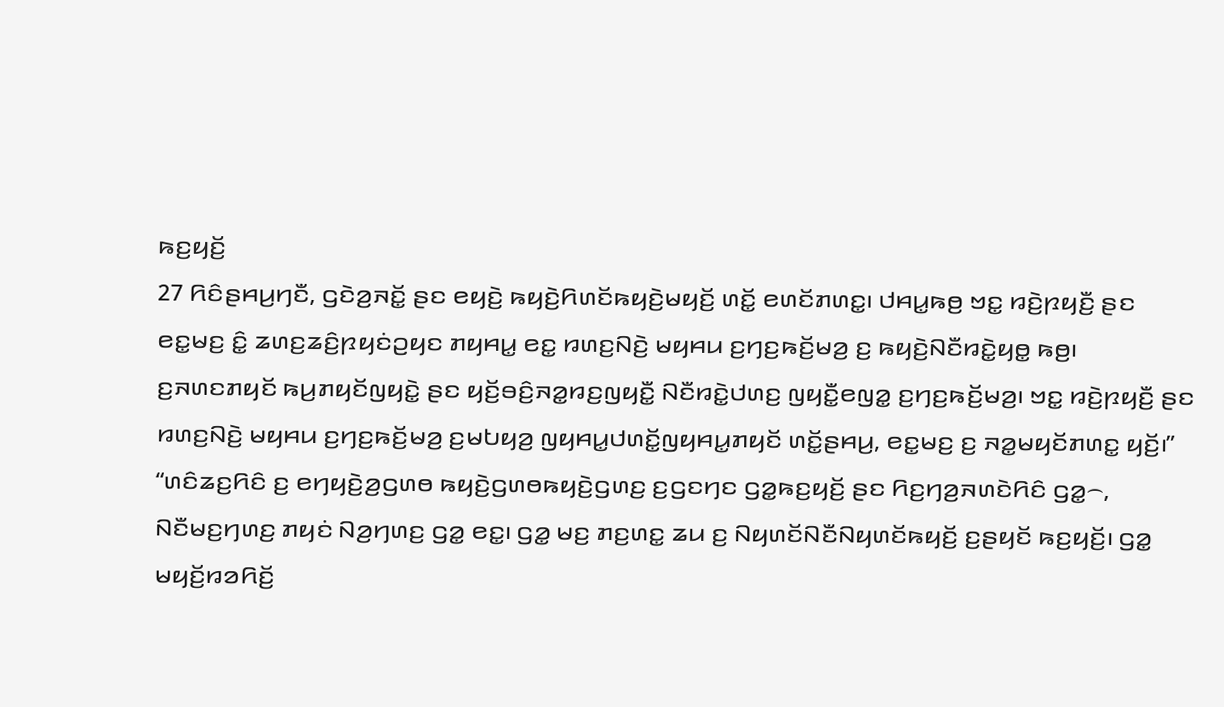ꤒꤢ꤬ꤟꤢꤩ꤬
27 ꤖꤢꤨꤔꤌꤣ꤬ꤚꤢꤪ, ꤞꤢꤧꤤ꤬ꤏꤢꤩ꤭ ꤔꤢ ꤕꤟꤢꤧ꤬ ꤒꤟꤢꤧ꤬ꤖꤛꤢꤩꤒꤟꤢꤧ꤬ꤗꤟꤢꤩ꤬ ꤛꤢꤩ꤭ ꤕꤛꤢꤩꤊꤛꤢ꤭꤯ ꤓꤌꤣ꤭ꤒꤥ꤬ ꤠꤢ꤭ ꤙꤢꤧ꤬ꤐꤟꤢꤪ꤬ ꤔꤢ ꤕꤢ꤭ꤗꤢ꤬ ꤢꤨ꤭ ꤘꤛꤢ꤬ꤘꤢꤨ꤬ꤐꤟꤢꤦꤑꤟꤢ ꤊꤟꤌꤣ꤭ ꤕꤢ꤭ ꤙꤛꤢ꤬ꤡꤢꤧ꤬ ꤗꤟꤌꤣ ꤢ꤬ꤚꤢ꤬ꤒꤢꤩ꤬ꤗꤤ꤬ ꤢ꤬ ꤒꤟꤢꤧ꤬ꤡꤢꤪꤙꤢꤧ꤭ꤟꤥ꤭ ꤒꤥ꤬꤯ ꤢ꤬ꤏꤛꤢꤊꤟꤢꤩ ꤒꤣ꤬ꤊꤟꤢꤩꤜꤟꤢꤧ꤭ ꤔꤢ ꤟꤢꤩ꤬ꤋꤢꤨ꤬ꤏꤤ꤭ꤙꤢ꤬ꤜꤟꤢꤪ꤭ ꤡꤢꤪꤙꤢꤧ꤭ꤓꤛꤢ꤬ ꤜꤟꤢꤪ꤭ꤕꤜꤤ꤭ ꤢ꤬ꤚꤢ꤬ꤒꤢꤩ꤬ꤗꤤ꤬꤯ ꤠꤢ꤭ ꤙꤢꤧ꤬ꤐꤟꤢꤪ꤬ ꤔꤢ ꤙꤛꤢ꤬ꤡꤢꤧ꤬ ꤗꤟꤌꤣ ꤢ꤬ꤚꤢ꤬ꤒꤢꤩ꤬ꤗꤤ꤬ ꤢ꤬ꤗꤝꤟꤤ꤬ ꤜꤟꤌꤣ꤭ꤓꤛꤢꤩ꤭ꤜꤟꤌꤣ꤭ꤊꤟꤢꤩ ꤛꤢꤩ꤭ꤔꤌꤣ꤬, ꤕꤢ꤭ꤗꤢ꤬ ꤢ꤬ ꤏꤤ꤭ꤗꤟꤢꤩꤊꤛꤢ꤭ ꤟꤢꤩ꤬꤯”
“ꤛꤢꤨꤘꤢ꤬ꤖꤢꤨ ꤢ꤬ ꤕꤚꤟꤢꤧ꤬ꤤ꤬ꤞꤛꤥ ꤒꤟꤢꤧ꤬ꤞꤛꤥꤒꤟꤢꤧ꤬ꤞꤛꤢ꤬ ꤢ꤬ꤞꤢꤚꤢ ꤞꤤ꤭ꤒꤢ꤬ꤟꤢꤩ꤬ ꤔꤢ ꤖꤢ꤬ꤚꤤ꤬ꤏꤛꤢꤧꤖꤢꤨ ꤞꤤ꤭꤮, ꤡꤢꤪꤗꤢ꤬ꤚꤛꤢ꤬ ꤊꤟꤢꤦ ꤡꤤ꤬ꤚꤛꤢ꤬ ꤞꤤ꤭ ꤕꤢ꤭꤯ ꤞꤤ꤭ ꤗꤢ꤬ ꤊꤢ꤬ꤛꤢ꤭ ꤘꤣ ꤢ꤬ ꤡꤟꤛꤢꤩꤡꤢꤪꤡꤟꤛꤢꤩꤒꤟꤢꤩ꤬ ꤢ꤬ꤔꤟꤢꤩ ꤒꤢ꤬ꤟꤢꤩ꤬꤯ ꤞꤤ꤭ ꤗꤟꤢꤩ꤬ꤙꤤꤖꤢꤩ꤬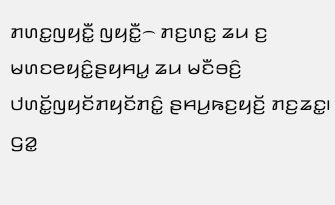ꤊꤛꤢ꤭ꤜꤟꤢꤪ꤭ ꤜꤟꤢꤪ꤭꤮ ꤊꤢ꤬ꤛꤢ꤭ ꤘꤣ ꤢ꤬ ꤗꤛꤢꤕꤟꤢꤨ꤭ꤔꤟꤌꤣ꤭ ꤘꤣ ꤗꤢꤪꤋꤢꤨ꤬ ꤓꤛꤢꤩ꤭ꤜꤟꤢꤩꤊꤟꤢꤩꤊꤢꤨ꤭ ꤔꤌꤣ꤬ꤒꤢ꤬ꤟꤢꤩ꤬ ꤊꤢ꤬ꤘꤢ꤭꤯ ꤞꤤ꤭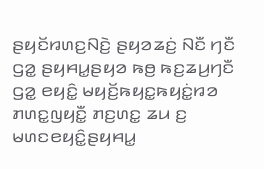ꤔꤟꤢꤩꤙꤛꤢ꤬ꤡꤢꤧ꤬ ꤔꤟꤤꤘꤢꤦ꤬ ꤡꤢꤪ ꤚꤢꤪ ꤞꤤ꤭ ꤔꤟꤌꤣ꤭ꤔꤟꤤ ꤒꤥ꤬ ꤒꤢ꤬ꤘꤣ꤬ꤚꤢꤪ ꤞꤤ꤭ ꤕꤟꤢꤨ꤭ ꤗꤟꤢꤩ꤬ꤒꤟꤢ꤭ꤒꤟꤢꤦ꤭ꤙꤤ ꤊꤛꤢ꤭ꤜꤟꤢꤪ꤭ ꤊꤢ꤬ꤛꤢ꤭ ꤘꤣ ꤢ꤬ ꤗꤛꤢꤕꤟꤢꤨ꤭ꤔꤟꤌꤣ꤭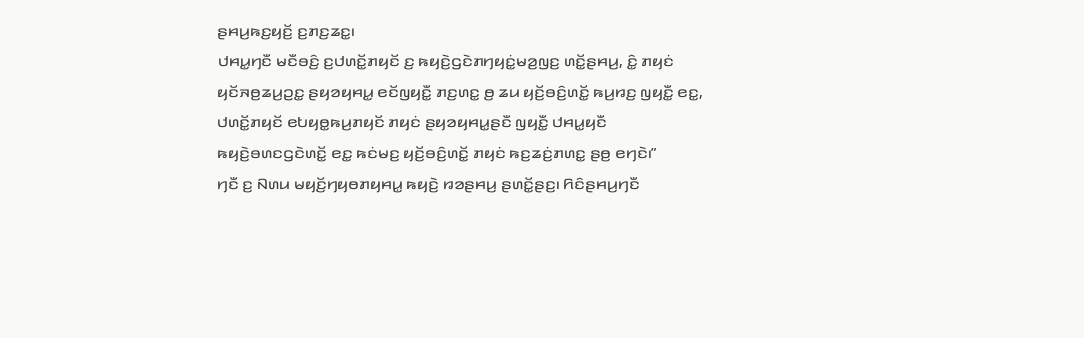ꤔꤌꤣ꤬ꤒꤢ꤬ꤟꤢꤩ꤬ ꤢ꤬ꤊꤢ꤬ꤘꤢ꤭꤯
ꤓꤌꤣ꤭ꤚꤢꤪ ꤗꤢꤪꤋꤢꤨ꤬ ꤢ꤬ꤓꤛꤢꤩ꤭ꤊꤟꤢꤩ ꤢ꤬ ꤒꤟꤢꤧ꤬ꤞꤢꤧꤊꤚꤟꤢꤦ꤭ꤗꤤ꤬ꤜꤢ꤬ ꤛꤢꤩ꤭ꤔꤌꤣ꤬, ꤢꤨ꤭ ꤊꤟꤢꤦ ꤟꤢꤩꤏꤥ꤬ꤘꤣ꤬ꤑꤢ꤭ ꤔꤟꤤꤟꤌꤣ꤭ ꤕꤢꤩꤜꤟꤢꤪ꤭ ꤊꤢ꤬ꤛꤢ꤭ ꤥ꤬ ꤘꤣ ꤟꤢꤩ꤬ꤋꤢꤨ꤬ꤛꤢꤩ꤭ ꤒꤣ꤬ꤙꤢ꤬ ꤜꤟꤢꤪ꤭ ꤕꤢ꤭, ꤓꤛꤢꤩ꤭ꤊꤟꤢꤩ ꤕꤝꤟꤥ꤭ꤒꤣ꤬ꤊꤟꤢꤩ ꤊꤟꤢꤦ ꤔꤟꤤꤟꤌꤣ꤭ꤔꤢꤪ ꤜꤟꤢꤪ꤭ ꤓꤌꤣ꤭ꤟꤢꤪ ꤒꤟꤢꤧ꤬ꤋꤛꤢꤞꤢꤧꤛꤢꤩ꤭ ꤕꤢ꤭ ꤒꤢꤦꤗꤢ꤬ ꤟꤢꤩ꤬ꤋꤢꤨ꤬ꤛꤢꤩ꤭ ꤊꤟꤢꤦ ꤒꤢ꤬ꤘꤢꤦ꤬ꤊꤛꤢ꤭ ꤔꤥ꤬ ꤕꤚꤢꤧ꤯”
ꤚꤢꤪ ꤢ꤬ ꤡꤛꤣ ꤗꤟꤢꤩ꤬ꤚꤟꤥꤊꤟꤌꤣ꤭ ꤒꤟꤢꤧ꤬ ꤙꤤꤔꤌꤣ꤬ ꤔꤛꤢꤩ꤭ꤔꤢ꤬꤯ ꤖꤢꤨꤔꤌꤣ꤬ꤚꤢꤪ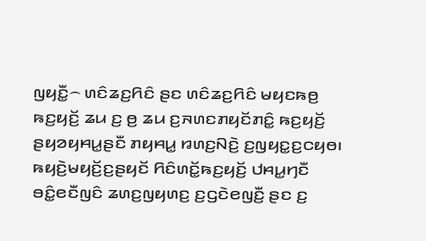ꤜꤟꤢꤪ꤭꤮ ꤛꤢꤨꤘꤢ꤬ꤖꤢꤨ ꤔꤢ ꤛꤢꤨꤘꤢ꤬ꤖꤢꤨ ꤗꤟꤢꤒꤥ꤬ ꤒꤢ꤬ꤟꤢꤩ꤬ ꤘꤣ ꤢ꤬ ꤥ꤬ ꤘꤣ ꤢ꤬ꤏꤛꤢꤊꤟꤢꤩꤊꤢꤨ꤭ ꤒꤢ꤬ꤟꤢꤩ꤬ ꤔꤟꤤꤟꤌꤣ꤭ꤔꤢꤪ ꤊꤟꤌꤣ꤭ ꤙꤛꤢ꤬ꤡꤢꤧ꤬ ꤢ꤬ꤜꤟꤢ꤭ꤢ꤬ꤍꤟꤥ꤯
ꤒꤟꤢꤧ꤬ꤗꤟꤢꤩ꤬ꤢ꤬ꤔꤟꤢꤩ ꤖꤢꤨꤛꤢꤩ꤭ꤒꤢ꤬ꤟꤢꤩ꤬ ꤓꤌꤣ꤭ꤚꤢꤪ ꤋꤢꤨ꤭ꤕꤢꤪꤜꤢꤨ ꤘꤛꤢ꤬ꤜꤟꤛꤢ꤬ ꤢ꤬ꤞꤢꤧꤕꤜꤢꤪ꤬ ꤔꤢ ꤢ꤬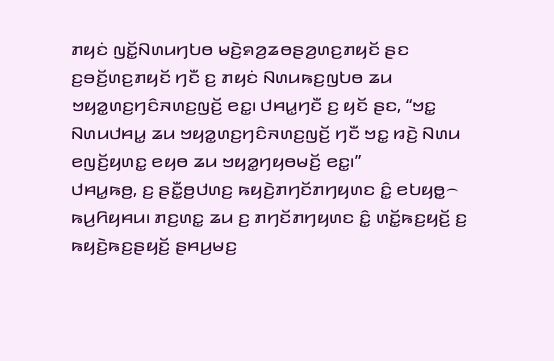ꤊꤟꤢꤦ ꤜꤢꤩ꤭ꤡꤛꤣꤚꤝꤥ ꤗꤢꤧ꤬ꤎꤤ꤬ꤘꤥꤔꤤ꤬ꤛꤢ꤬ꤊꤟꤢꤩ ꤔꤢ ꤢ꤬ꤋꤢꤩ꤬ꤛꤢ꤬ꤊꤟꤢꤩ ꤚꤢꤪ ꤢ꤬ ꤊꤟꤢꤦ ꤡꤛꤣꤒꤢ꤬ꤜꤝꤥ ꤘꤣ ꤠꤟꤤ꤭ꤛꤢ꤬ꤚꤢꤨꤏꤛꤢ꤬ꤜꤢꤩ꤬ ꤕꤢ꤭꤯ ꤓꤌꤣ꤭ꤚꤢꤪ ꤢ꤬ ꤟꤢꤩ ꤔꤢ, “ꤠꤢ꤭ ꤡꤛꤣꤓꤌꤣ꤭ ꤘꤣ ꤠꤟꤤ꤭ꤛꤢ꤬ꤚꤢꤨꤏꤛꤢ꤬ꤜꤢꤩ꤬ ꤚꤢꤪ ꤠꤢ꤭ ꤙꤢꤧ꤬ ꤡꤛꤣ ꤕꤜꤢꤩ꤬ꤟꤛꤢ꤭ ꤕꤟꤥ ꤘꤣ ꤠꤟꤤ꤭ꤚꤟꤥꤗꤢꤩ꤬ ꤕꤢ꤭꤯”
ꤓꤌꤣ꤭ꤒꤥ꤬, ꤢ꤬ ꤔꤢꤪ꤭ꤥ꤬ꤓꤛꤢ꤬ ꤒꤟꤢꤧ꤬ꤊꤚꤢꤩꤊꤚꤟꤛꤢ ꤢꤨ꤭ ꤕꤝꤟꤥ꤭꤮ ꤒꤣ꤬ꤖꤟꤌꤣ꤯ ꤊꤢ꤬ꤛꤢ꤭ ꤘꤣ ꤢ꤬ ꤊꤚꤢꤩꤊꤚꤟꤛꤢ ꤢꤨ꤭ ꤛꤢꤩ꤭ꤒꤢ꤬ꤟꤢꤩ꤬ ꤢ꤬ ꤒꤟꤢꤧ꤬ꤒꤢ꤬ꤔꤟꤢꤩ꤬ ꤔꤌꤣ꤬ꤗꤢ꤬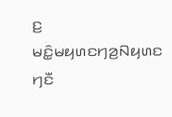ꤢ꤬ ꤗꤢꤨ꤭ꤗꤟꤛꤢꤚꤤ꤬ꤡꤟꤛꤢ ꤚꤢꤪ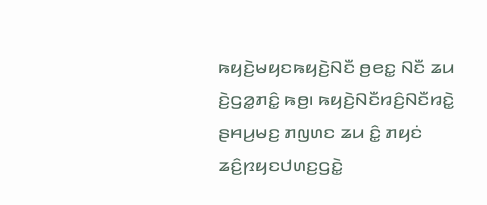ꤒꤟꤢꤧ꤬ꤗꤟꤢꤒꤟꤢꤧ꤬ꤡꤢꤪ ꤥ꤬ꤕꤢ꤭ ꤡꤢꤪ ꤘꤣ ꤢꤧ꤬ꤞꤤ꤭ꤊꤢꤨ꤭ ꤒꤥ꤬꤯ ꤒꤟꤢꤧ꤬ꤡꤢꤪꤙꤢꤨ꤬ꤡꤢꤪꤙꤢꤧ꤭ ꤔꤌꤣ꤬ꤗꤢ꤬ ꤊꤜꤛꤢ ꤘꤣ ꤢꤨ꤭ ꤊꤟꤢꤦ ꤘꤢꤨ꤬ꤐꤟꤢꤓꤛꤢ꤬ꤞꤢꤧ꤭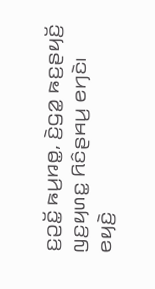ꤢ꤬ꤑꤢꤩ꤭ ꤒꤣ꤬ꤙꤥ꤭, ꤢꤧ꤬ꤞꤤ꤭ ꤒꤢ꤬ꤔꤟꤢꤩ꤬ ꤜꤢ꤬ꤟꤛꤢ꤭ ꤖꤢꤨꤔꤌꤣ꤬ ꤕꤚꤢꤧ꤯
ꤕꤟꤢꤧ꤬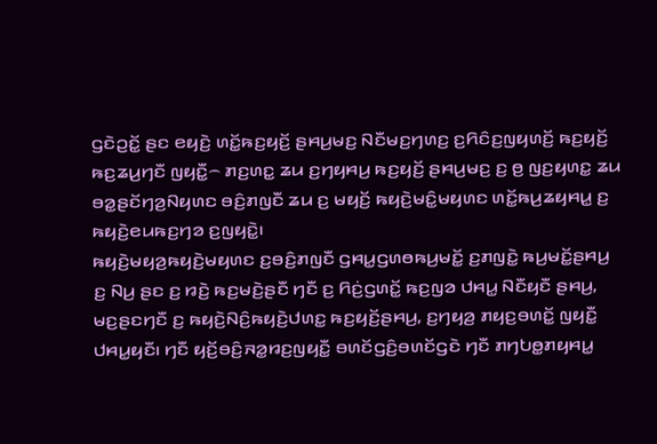ꤞꤢꤧꤑꤢꤩ꤭ ꤔꤢ ꤕꤟꤢꤧ꤬ ꤛꤢꤩ꤭ꤒꤢ꤬ꤟꤢꤩ꤬ ꤔꤌꤣ꤬ꤗꤢ꤬ ꤡꤢꤪꤗꤢ꤬ꤚꤛꤢ꤬ ꤢ꤬ꤖꤢꤨꤢ꤬ꤜꤟꤛꤢꤩ꤬ ꤒꤢ꤬ꤟꤢꤩ꤬ ꤒꤢ꤬ꤘꤣ꤬ꤚꤢꤪ ꤜꤟꤢꤪ꤭꤮ ꤊꤢ꤬ꤛꤢ꤭ ꤘꤣ ꤢ꤬ꤚꤟꤌꤣ꤬ ꤒꤢ꤬ꤟꤢꤩ꤬ ꤔꤌꤣ꤬ꤗꤢ꤬ ꤢ꤬ ꤥ꤬ ꤜꤢ꤬ꤟꤛꤢ꤭ ꤘꤣ ꤋꤤ꤭ꤔꤢꤩꤚꤤ꤬ꤡꤟꤛꤢ ꤋꤢꤨ꤬ꤊꤜꤢꤪ ꤘꤣ ꤢ꤬ ꤗꤟꤢꤩ꤬ ꤒꤟꤢꤧ꤬ꤗꤢꤨ꤭ꤗꤟꤛꤢ ꤛꤢꤩ꤭ꤒꤣ꤬ꤘꤟꤌꤣ꤭ ꤢ꤬ ꤒꤟꤢꤧ꤬ꤕꤣꤒꤢ꤬ꤚꤤ ꤢ꤬ꤜꤟꤢꤧ꤭꤯
ꤒꤟꤢꤧ꤬ꤗꤟꤤ꤬ꤒꤟꤢꤧ꤬ꤗꤟꤛꤢ ꤢ꤬ꤋꤢꤨ꤬ꤊꤜꤢꤪ ꤞꤌꤣ꤭ꤞꤛꤥꤒꤣ꤬ꤗꤢꤩ꤭ ꤢ꤬ꤊꤜꤢꤧ꤭ ꤒꤣ꤬ꤗꤢꤩ꤭ꤔꤌꤣ꤬ ꤢ꤬ ꤡꤣ꤬ ꤔꤢ ꤢ꤬ ꤙꤢꤧ꤬ ꤒꤢ꤬ꤗꤢꤧ꤬ꤔꤢꤪ ꤚꤢꤪ ꤢ꤬ ꤖꤢꤦ꤬ꤞꤛꤢꤩ꤭ ꤒꤢ꤬ꤜꤤ ꤓꤌꤣ꤭ ꤡꤢꤪꤟꤢꤪ ꤔꤌꤣ꤬, ꤗꤢ꤬ꤔꤢꤚꤢꤪ ꤢ꤬ ꤒꤟꤢꤧ꤬ꤡꤢꤨ꤬ꤒꤟꤢꤧ꤬ꤓꤛꤢ꤭ ꤒꤢ꤬ꤟꤢꤩ꤬ꤔꤌꤣ꤬, ꤢ꤬ꤚꤟꤤ꤬ ꤊꤟꤢ꤬ꤋꤛꤢꤩ꤭ ꤜꤟꤢꤪ꤭ ꤓꤌꤣ꤭ꤟꤢꤪ꤯ ꤚꤢꤪ ꤟꤢꤩ꤬ꤋꤢꤨ꤬ꤏꤤ꤭ꤙꤢ꤬ꤜꤟꤢꤪ꤭ ꤋꤛꤢꤩꤞꤢꤨ꤬ꤋꤛꤢꤩꤞꤢꤧ ꤚꤢꤪ ꤊꤚꤝꤥ꤭ꤊꤟꤌꤣ꤭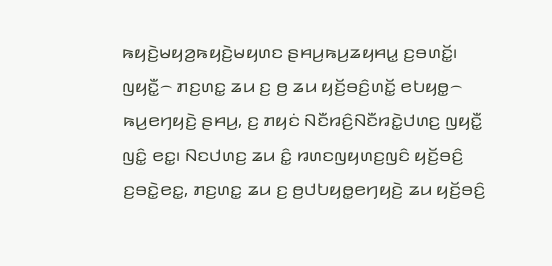ꤒꤟꤢꤧ꤬ꤗꤟꤤ꤬ꤒꤟꤢꤧ꤬ꤗꤟꤛꤢ ꤔꤌꤣ꤬ꤒꤣ꤬ꤘꤟꤌꤣ꤭ ꤢ꤬ꤋꤛꤢꤩ꤭꤯
ꤜꤟꤢꤪ꤭꤮ ꤊꤢ꤬ꤛꤢ꤭ ꤘꤣ ꤢ꤬ ꤥ꤬ ꤘꤣ ꤟꤢꤩ꤬ꤋꤢꤨ꤬ꤛꤢꤩ꤭ ꤕꤝꤟꤥ꤭꤮ ꤒꤣ꤬ꤕꤚꤟꤢꤧ꤬ ꤔꤌꤣ꤬, ꤢ꤬ ꤊꤟꤢꤦ ꤡꤢꤪꤙꤢꤨ꤬ꤡꤢꤪꤙꤢꤧ꤭ꤓꤛꤢ꤬ ꤜꤟꤢꤪ꤭ ꤜꤢꤨ꤭ ꤕꤢ꤭꤯ ꤡꤢꤓꤛꤢ꤬ ꤘꤣ ꤢꤨ꤭ ꤙꤛꤢꤜꤟꤛꤢ꤬ꤜꤢꤨ ꤟꤢꤩ꤬ꤋꤢꤨ꤬ ꤢ꤬ꤋꤢꤧ꤭ꤕꤢ꤭, ꤊꤢ꤬ꤛꤢ꤭ ꤘꤣ ꤢ꤬ ꤥ꤬ꤓꤝꤟꤥ꤭ꤕꤚꤟꤢꤧ꤬ ꤘꤣ ꤟꤢꤩ꤬ꤋꤢꤨ꤬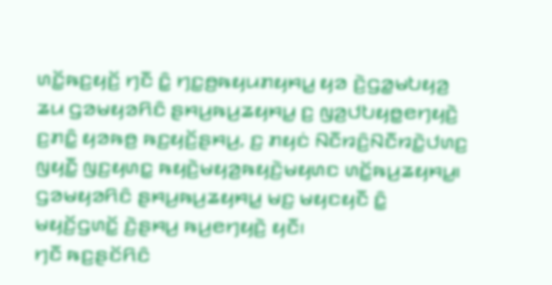ꤛꤢꤩ꤭ꤒꤢ꤬ꤟꤢꤩ꤬ ꤚꤢꤪ ꤢꤨ꤭ ꤚꤢ꤭ꤥ꤬ꤒꤟꤣꤊꤟꤌꤣ꤭ ꤟꤤ ꤢꤧ꤬ꤞꤤ꤭ꤗꤝꤟꤤ꤬ ꤘꤣ ꤞꤤꤗꤟꤤꤖꤢꤨ ꤔꤌꤣ꤬ꤒꤣ꤬ꤘꤟꤌꤣ꤭ ꤢ꤬ ꤜꤤ꤬ꤓꤝꤟꤥ꤭ꤕꤚꤟꤢꤧ꤬ ꤢ꤬ꤊꤢꤨ꤭ ꤟꤤꤒꤥ꤬ ꤒꤢ꤬ꤟꤢꤩ꤬ꤔꤌꤣ꤬, ꤢ꤬ ꤊꤟꤢꤦ ꤡꤢꤪꤙꤢꤨ꤬ꤡꤢꤪꤙꤢꤧ꤭ꤓꤛꤢ꤬ ꤜꤟꤢꤪ꤭ ꤜꤢ꤬ꤟꤛꤢ꤭ ꤒꤟꤢꤧ꤬ꤗꤟꤤ꤬ꤒꤟꤢꤧ꤬ꤗꤟꤛꤢ ꤛꤢꤩ꤭ꤒꤣ꤬ꤘꤟꤌꤣ꤭꤯ ꤞꤤꤗꤟꤤꤖꤢꤨ ꤔꤌꤣ꤬ꤒꤣ꤬ꤘꤟꤌꤣ꤭ ꤗꤢ꤬ ꤗꤟꤢꤟꤢꤪ ꤢꤨ꤭ ꤗꤟꤢꤩ꤬ꤞꤛꤢꤩ꤭ ꤢꤧ꤬ꤔꤌꤣ꤬ ꤒꤣ꤬ꤕꤚꤟꤢꤧ꤬ ꤟꤢꤪ꤯
ꤚꤢꤪ ꤒꤢ꤬ꤔꤢꤩꤖꤢꤨ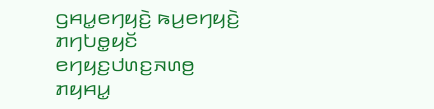ꤞꤌꤣ꤭ꤕꤚꤟꤢꤧ꤬ ꤒꤣ꤬ꤕꤚꤟꤢꤧ꤬ ꤊꤚꤝꤥ꤭ꤟꤢꤩ ꤕꤚꤟꤢ꤬ꤓꤛꤢ꤬ꤏꤛꤥ꤬ ꤊꤟꤌꤣ꤭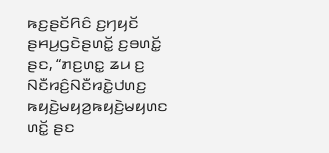ꤒꤢ꤬ꤔꤢꤩꤖꤢꤨ ꤢ꤬ꤚꤟꤢꤩ ꤔꤌꤣ꤬ꤞꤢꤧꤔꤛꤢꤩ꤭ ꤢ꤬ꤋꤛꤢꤩ꤭ ꤔꤢ, “ꤊꤢ꤬ꤛꤢ꤭ ꤘꤣ ꤢ꤬ ꤡꤢꤪꤙꤢꤨ꤬ꤡꤢꤪꤙꤢꤧ꤭ꤓꤛꤢ꤬ ꤒꤟꤢꤧ꤬ꤗꤟꤤ꤬ꤒꤟꤢꤧ꤬ꤗꤟꤛꤢ ꤛꤢꤩ꤭ ꤔꤢ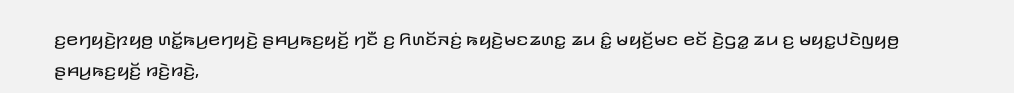ꤢ꤬ꤕꤚꤟꤢꤧ꤬ꤐꤟꤥ꤬ ꤛꤢꤩ꤭ꤒꤣ꤬ꤕꤚꤟꤢꤧ꤬ ꤔꤌꤣ꤬ꤒꤢ꤬ꤟꤢꤩ꤬ ꤚꤢꤪ ꤢ꤬ ꤖꤛꤢꤩꤏꤢꤦ꤬ ꤒꤟꤢꤧ꤬ꤗꤢꤘꤛꤢ꤭ ꤘꤣ ꤢꤨ꤭ ꤗꤟꤢꤩ꤬ꤗꤢ ꤕꤢꤩ ꤢꤧ꤬ꤞꤤ꤭ ꤘꤣ ꤢ꤬ ꤗꤟꤢ꤭ꤓꤢꤧꤜꤟꤥ꤬ ꤔꤌꤣ꤬ꤒꤢ꤬ꤟꤢꤩ꤬ ꤙꤢꤧ꤬ꤙꤢꤧ꤬,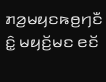ꤊꤤ꤬ꤗꤟꤢꤒꤥ꤬ꤚꤢꤪ ꤢꤨ꤭ ꤗꤟꤢꤩ꤬ꤗꤢ ꤕꤢꤩ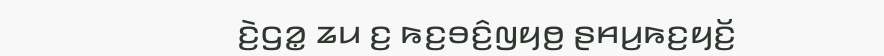ꤢꤧ꤬ꤞꤤ꤭ ꤘꤣ ꤢ꤬ ꤒꤢ꤬ꤋꤢꤨ꤬ꤜꤟꤥ꤬ ꤔꤌꤣ꤬ꤒꤢ꤬ꤟꤢꤩ꤬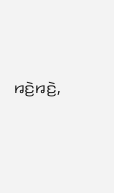ꤙꤢꤧ꤬ꤙꤢꤧ꤬,